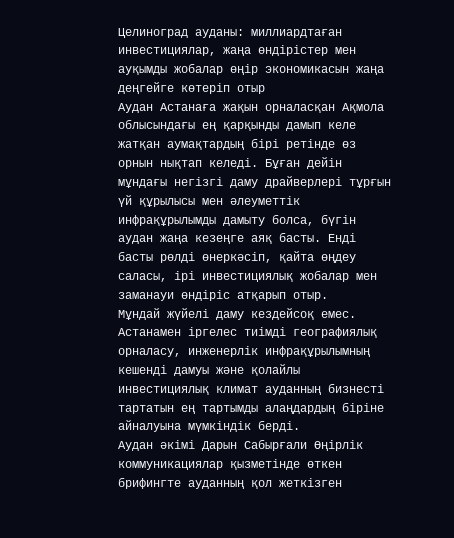Целиноград ауданы: миллиардтаған инвестициялар, жаңа өндірістер мен ауқымды жобалар өңір экономикасын жаңа деңгейге көтеріп отыр
Аудан Астанаға жақын орналасқан Ақмола облысындағы ең қарқынды дамып келе жатқан аумақтардың бірі ретінде өз орнын нықтап келеді. Бұған дейін мұндағы негізгі даму драйверлері тұрғын үй құрылысы мен әлеуметтік инфрақұрылымды дамыту болса, бүгін аудан жаңа кезеңге аяқ басты. Енді басты рөлді өнеркәсіп, қайта өңдеу саласы, ірі инвестициялық жобалар мен заманауи өндіріс атқарып отыр.
Мұндай жүйелі даму кездейсоқ емес. Астанамен іргелес тиімді географиялық орналасу, инженерлік инфрақұрылымның кешенді дамуы және қолайлы инвестициялық климат ауданның бизнесті тартатын ең тартымды алаңдардың біріне айналуына мүмкіндік берді.
Аудан әкімі Дарын Сабырғали Өңірлік коммуникациялар қызметінде өткен брифингте ауданның қол жеткізген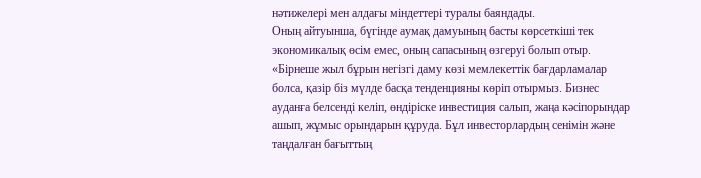нәтижелері мен алдағы міндеттері туралы баяндады.
Оның айтуынша, бүгінде аумақ дамуының басты көрсеткіші тек экономикалық өсім емес, оның сапасының өзгеруі болып отыр.
«Бірнеше жыл бұрын негізгі даму көзі мемлекеттік бағдарламалар болса, қазір біз мүлде басқа тенденцияны көріп отырмыз. Бизнес ауданға белсенді келіп, өндіріске инвестиция салып, жаңа кәсіпорындар ашып, жұмыс орындарын құруда. Бұл инвесторлардың сенімін және таңдалған бағыттың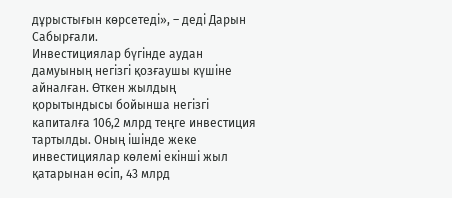дұрыстығын көрсетеді», – деді Дарын Сабырғали.
Инвестициялар бүгінде аудан дамуының негізгі қозғаушы күшіне айналған. Өткен жылдың қорытындысы бойынша негізгі капиталға 106,2 млрд теңге инвестиция тартылды. Оның ішінде жеке инвестициялар көлемі екінші жыл қатарынан өсіп, 43 млрд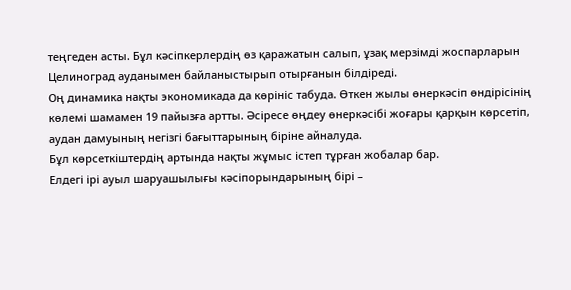теңгеден асты. Бұл кәсіпкерлердің өз қаражатын салып, ұзақ мерзімді жоспарларын Целиноград ауданымен байланыстырып отырғанын білдіреді.
Оң динамика нақты экономикада да көрініс табуда. Өткен жылы өнеркәсіп өндірісінің көлемі шамамен 19 пайызға артты. Әсіресе өңдеу өнеркәсібі жоғары қарқын көрсетіп, аудан дамуының негізгі бағыттарының біріне айналуда.
Бұл көрсеткіштердің артында нақты жұмыс істеп тұрған жобалар бар.
Елдегі ірі ауыл шаруашылығы кәсіпорындарының бірі –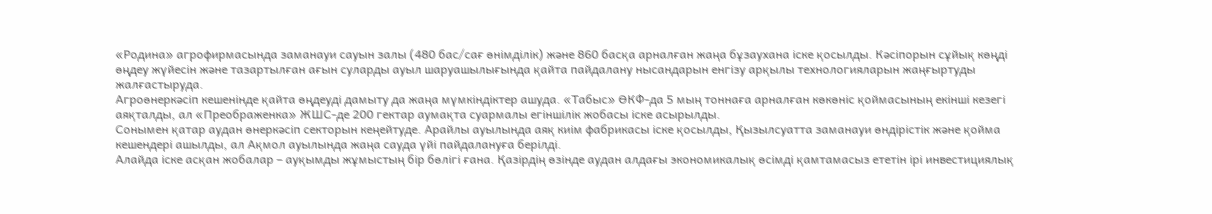«Родина» агрофирмасында заманауи сауын залы (480 бас/сағ өнімділік) және 860 басқа арналған жаңа бұзаухана іске қосылды. Кәсіпорын сұйық көңді өңдеу жүйесін және тазартылған ағын суларды ауыл шаруашылығында қайта пайдалану нысандарын енгізу арқылы технологияларын жаңғыртуды жалғастыруда.
Агроөнеркәсіп кешенінде қайта өңдеуді дамыту да жаңа мүмкіндіктер ашуда. «Табыс» ӨКФ-да 5 мың тоннаға арналған көкөніс қоймасының екінші кезегі аяқталды, ал «Преображенка» ЖШС-де 200 гектар аумақта суармалы егіншілік жобасы іске асырылды.
Сонымен қатар аудан өнеркәсіп секторын кеңейтуде. Арайлы ауылында аяқ киім фабрикасы іске қосылды, Қызылсуатта заманауи өндірістік және қойма кешендері ашылды, ал Ақмол ауылында жаңа сауда үйі пайдалануға берілді.
Алайда іске асқан жобалар – ауқымды жұмыстың бір бөлігі ғана. Қазірдің өзінде аудан алдағы экономикалық өсімді қамтамасыз ететін ірі инвестициялық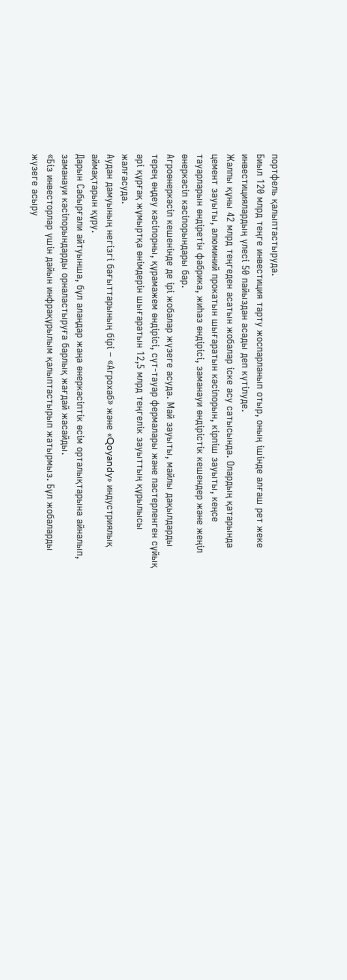портфель қалыптастыруда.
Биыл 120 млрд теңге инвестиция тарту жоспарланып отыр, оның ішінде алғаш рет жеке инвестициялардың үлесі 50 пайыздан асады деп күтілуде.
Жалпы құны 42 млрд теңгеден асатын жобалар іске асу сатысында. Олардың қатарында цемент зауыты, алюминий прокатын шығаратын кәсіпорын, кірпіш зауыты, кеңсе тауарларын өндіретін фабрика, жиһаз өндірісі, заманауи өндірістік кешендер және жеңіл өнеркәсіп кәсіпорындары бар.
Агроөнеркәсіп кешенінде де ірі жобалар жүзеге асуда. Май зауыты, майлы дақылдарды терең өңдеу кәсіпорны, құрамажем өндірісі, сүт-тауар фермалары және пастерленген сұйық әрі құрғақ жұмыртқа өнімдерін шығаратын 12,5 млрд теңгелік зауыттың құрылысы жалғасуда.
Аудан дамуының негізгі бағыттарының бірі – «Агрохаб» және «Qoyandy» индустриялық аймақтарын құру.
Дарын Сабырғали айтуынша, бұл алаңдар жаңа өнеркәсіптік өсім орталықтарына айналып, заманауи кәсіпорындарды орналастыруға барлық жағдай жасайды.
«Біз инвесторлар үшін дайын инфрақұрылым қалыптастырып жатырмыз. Бұл жобаларды жүзеге асыру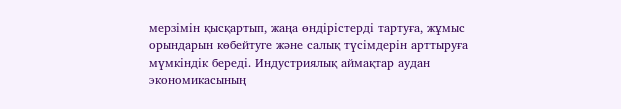мерзімін қысқартып, жаңа өндірістерді тартуға, жұмыс орындарын көбейтуге және салық түсімдерін арттыруға мүмкіндік береді. Индустриялық аймақтар аудан экономикасының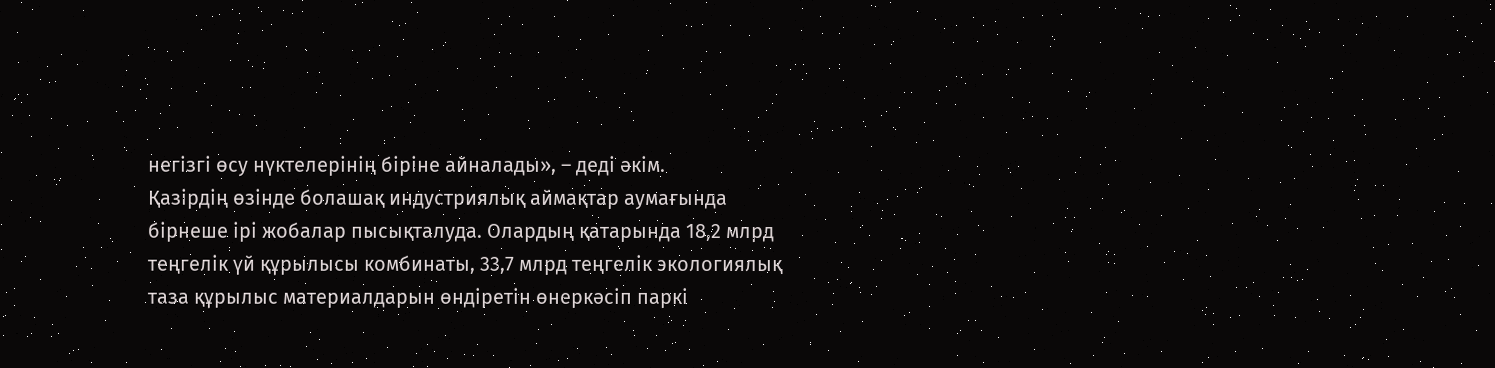негізгі өсу нүктелерінің біріне айналады», – деді әкім.
Қазірдің өзінде болашақ индустриялық аймақтар аумағында бірнеше ірі жобалар пысықталуда. Олардың қатарында 18,2 млрд теңгелік үй құрылысы комбинаты, 33,7 млрд теңгелік экологиялық таза құрылыс материалдарын өндіретін өнеркәсіп паркі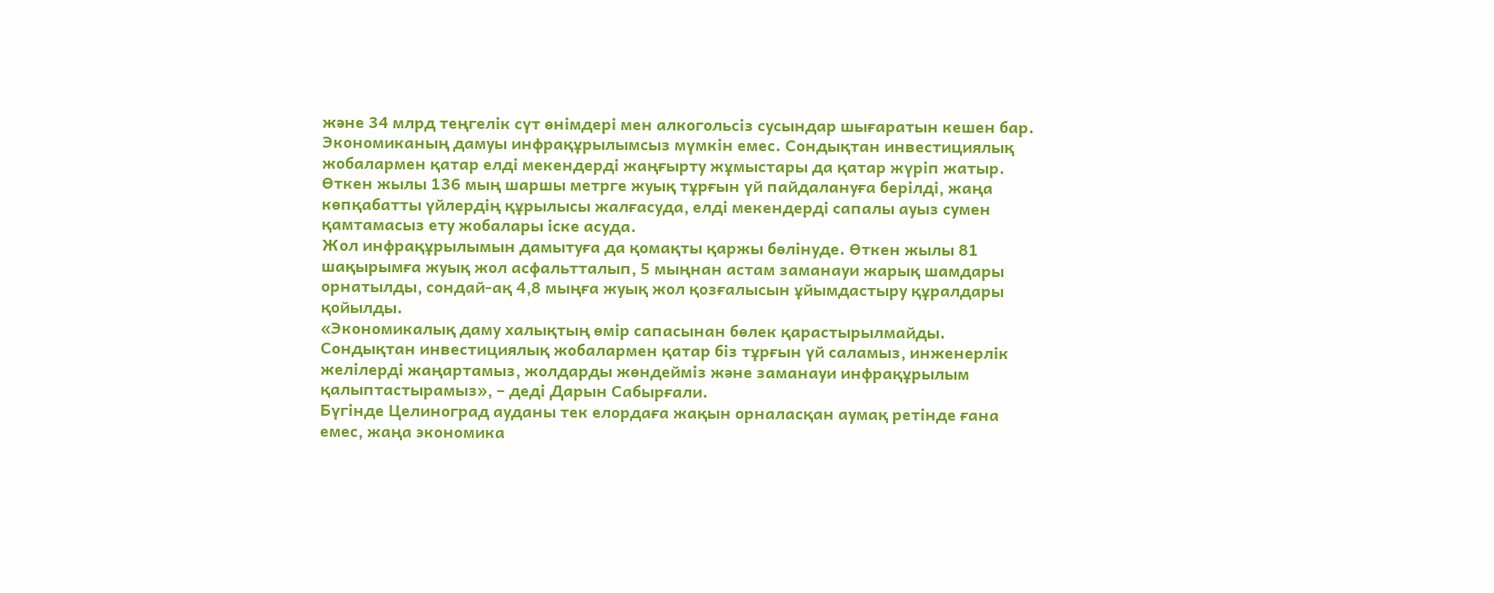және 34 млрд теңгелік сүт өнімдері мен алкогольсіз сусындар шығаратын кешен бар.
Экономиканың дамуы инфрақұрылымсыз мүмкін емес. Сондықтан инвестициялық жобалармен қатар елді мекендерді жаңғырту жұмыстары да қатар жүріп жатыр.
Өткен жылы 136 мың шаршы метрге жуық тұрғын үй пайдалануға берілді, жаңа көпқабатты үйлердің құрылысы жалғасуда, елді мекендерді сапалы ауыз сумен қамтамасыз ету жобалары іске асуда.
Жол инфрақұрылымын дамытуға да қомақты қаржы бөлінуде. Өткен жылы 81 шақырымға жуық жол асфальтталып, 5 мыңнан астам заманауи жарық шамдары орнатылды, сондай-ақ 4,8 мыңға жуық жол қозғалысын ұйымдастыру құралдары қойылды.
«Экономикалық даму халықтың өмір сапасынан бөлек қарастырылмайды. Сондықтан инвестициялық жобалармен қатар біз тұрғын үй саламыз, инженерлік желілерді жаңартамыз, жолдарды жөндейміз және заманауи инфрақұрылым қалыптастырамыз», – деді Дарын Сабырғали.
Бүгінде Целиноград ауданы тек елордаға жақын орналасқан аумақ ретінде ғана емес, жаңа экономика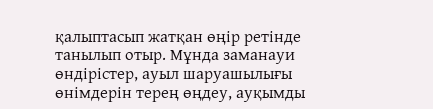қалыптасып жатқан өңір ретінде танылып отыр. Мұнда заманауи өндірістер, ауыл шаруашылығы өнімдерін терең өңдеу, ауқымды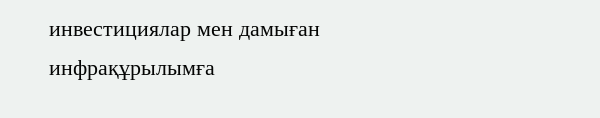инвестициялар мен дамыған инфрақұрылымға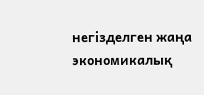негізделген жаңа экономикалық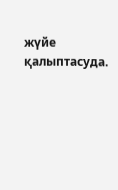жүйе қалыптасуда.